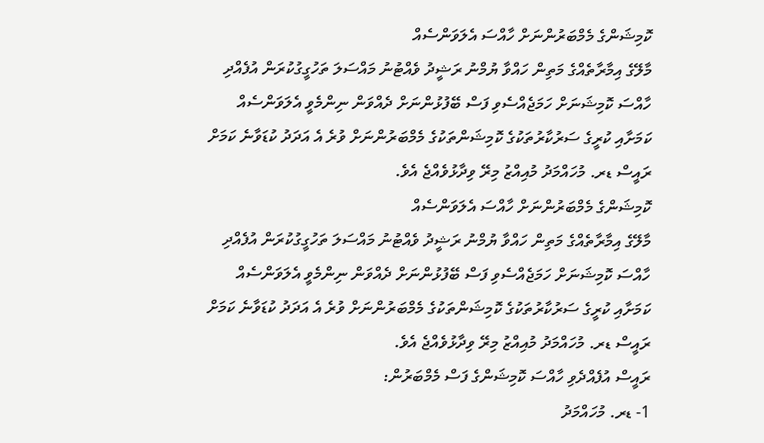ކޮމިޝަންގެ މެމްބަރުންނަށް ހާއްސަ އެލަވަންސެއް
މާލޭގެ އިމާރާތެއްގެ މަތިން ހައްވާ ޔުމްނު ރަޝީދު ވެއްޓުނު މައްސަލަ ތަހުގީގުކުރަން އުފެއްދި ހާއްސަ ކޮމިޝަނަށް ހަމަޖެއްސެވި ފަސް ބޭފުޅުންނަށް ދެއްވަން ނިންމެވީ އެލަވަންސެއް ކަމަށާއި ކުރީގެ ސަރުކާރުތަކުގެ ކޮމިޝަންތަކުގެ މެމްބަރުންނަށް ވުރެ އެ އަދަދު ކުޑަވާނެ ކަމަށް ރައީސް ޑރ. މުހައްމަދު މުއިއްޒު މިރޭ ވިދާޅުވެއްޖެ އެވެ.
ކޮމިޝަންގެ މެމްބަރުންނަށް ހާއްސަ އެލަވަންސެއް
މާލޭގެ އިމާރާތެއްގެ މަތިން ހައްވާ ޔުމްނު ރަޝީދު ވެއްޓުނު މައްސަލަ ތަހުގީގުކުރަން އުފެއްދި ހާއްސަ ކޮމިޝަނަށް ހަމަޖެއްސެވި ފަސް ބޭފުޅުންނަށް ދެއްވަން ނިންމެވީ އެލަވަންސެއް ކަމަށާއި ކުރީގެ ސަރުކާރުތަކުގެ ކޮމިޝަންތަކުގެ މެމްބަރުންނަށް ވުރެ އެ އަދަދު ކުޑަވާނެ ކަމަށް ރައީސް ޑރ. މުހައްމަދު މުއިއްޒު މިރޭ ވިދާޅުވެއްޖެ އެވެ.
ރައީސް އުފެއްދެވި ހާއްސަ ކޮމިޝަންގެ ފަސް މެމްބަރުން:
1- ޑރ. މުހައްމަދު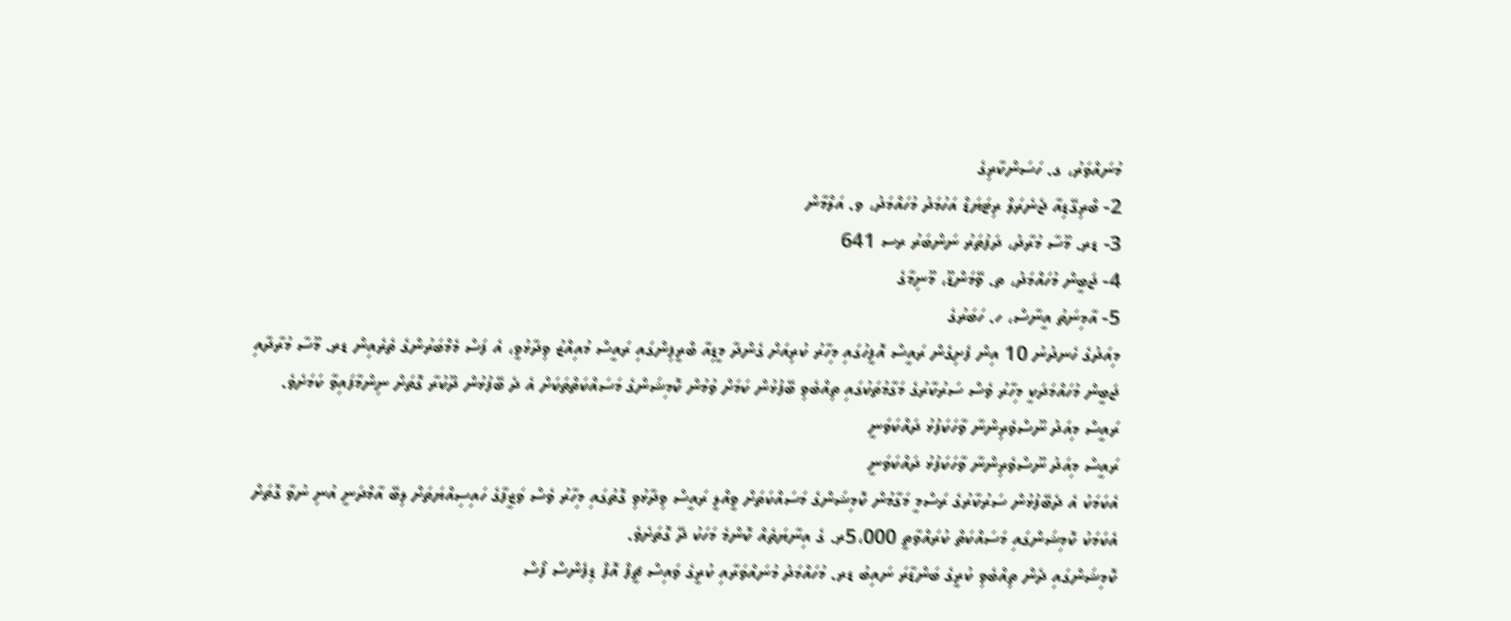މުނައްވަރު، ގ. ހަސަންކާރިގެ
2- ބްރިގޭޑިއާ ޖެނެރަލް ރިޓަޔަޑް އަހުމަދު މުހައްމަދު، ވ. އަލްމާން
3- ޑރ. މޫސާ މުރާދު، ދަފުތަރު ނަންބަރު ރސ 641
4- ޖަބީން މުހައްމަދު، ތ. ވޭމަންޑޫ، މޫނިމާގެ
5- އާމިނަތު އީނާސް، ހ. ހަބަރުގެ
މިއަދުގެ ހެނދުނު 10 އިން ފެށިގެން ރައީސް އޮފީހުގައި މިހާރު ކުރިއަށް ގެންދާ މީޑިއާ ބްރީފިންގައި ރައީސް މުއިއްޒު ވިދާޅުވީ، އެ ފަސް މެމްބަރުންގެ ތެރެއިން ޑރ. މޫސާ މުރާދާއި ޖަބީން މުހައްމަދަކީ މިހާރު ވެސް ސަރުކާރުގެ މަގާމުތަކުގައި ތިއްބެވި ބޭފުޅުން ކަމަށް ވުމުން ކޮމިޝަންގެ މަސައްކަތްތަކަށް އެ ދެ ބޭފުޅުން ދޫކުރާ ގޮތަށް ނިންމާފައިވާ ކަމަށެވެ.
ރައީސް މިއަދު ނޫސްވެރިންނާ ވާހަކަފުޅު ދައްކަވަނީ
ރައީސް މިއަދު ނޫސްވެރިންނާ ވާހަކަފުޅު ދައްކަވަނީ
އެކަމަކު އެ ދެބޭފުޅުން ސަރުކާރުގެ ރަސްމީ މަގާމުން ކޮމިޝަންގެ މަސައްކަތަށް ވީއްލީ ރައީސް ވިދާޅުވި ގޮތުގައި މިހާރު ވެސް ވަޒީފާގެ ހައިސިއްޔަތަށް ލިބޭ އާމްދަނީ އުނި ނުވާ ގޮތަށް އެކަމަކު ކޮމިޝަންގައި މަސައްކަތް ކުރައްވާތީ 5،000ރ. ގެ އިނާޔަތެއް ކޮންމެ މަހަކު ދޭ ގޮތަށެވެ.
ކޮމިޝަންގައި ދެން ތިއްބެވި ކުރީގެ ބަންޑާރަ ނައިބު ޑރ. މުހައްމަދު މުނައްވަރާއި ކުރީގެ ވައިސް ޗީފް އޮފް ޑިފެންސް ފޯސް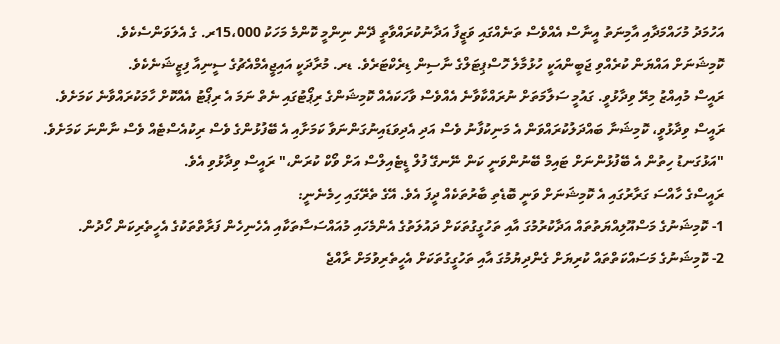އަހުމަދު މުހައްމަދާއި އާމިނަތު އީނާސް އެއްވެސް ތަނެއްގައި ވަޒީފާ އަދާނުކުރައްވާތީ ދޭން ނިންމީ ކޮންމެ މަހަކު 15،000ރ. ގެ އެލަވަންސެކެވެ.
ކޮމިޝަނަށް އައްޔަން ކުރެއްވި ޖަބީންއަކީ ހުޅުމާލެ ހޮސްޕިޓަލްގެ ނާސިން ޑިރެކްޓަރެވެ. ޑރ. މުރާދަކީ އައިޖީއެމްއެޗުގެ ސީނިއާ ފިޒީޝަނެކެވެ.
ރައީސް މުއިއްޒު މިރޭ ވިދާޅުވީ. ގައުމީ ސަލާމަތަށް ނުރައްކާވާނެ އެއްވެސް ވާހަކައެއް ކޮމިޝަންގެ ރިޕޯޓުގައި ނެތް ނަމަ އެ ރިޕޯޓު އެއްކޮށް ހާމަކުރައްވާނެ ކަމަށެވެ.
ރައީސް ވިދާޅުވީ، ކޮމިޝަނާ ބައްދަލުކުރައްވަން އެ މަނިކުފާނު ވެސް އަދި އެދިވަޑައިނުގަންނަވާ ކަމަށާއި އެ ބޭފުޅުންގެ ވެސް ރިކުއެސްޓެއް ވެސް ނާންނަ ކަމަށެވެ.
"އަޅުގަނޑު ހިތުން އެ ބޭފުޅުންނަށް ޓައިމް ބޭނުންވަނީ ކަން ނޭނގޭ ފުލް ޑީޓެއިލްސް އަށް ވޯކް ކުރަން،" ރައީސް ވިދާޅުވި އެވެ.
ރައީސްގެ ހާއްސަ ގަރާރުގައި އެ ކޮމިޝަނަށް ވަނީ ބޮޑެތި ބާރުތަކެއް ދީފަ އެވެ. އޭގެ ތެރޭގައި ހިމެނެނީ:
1- ކޮމިޝަނުގެ މަސްއޫލިއްޔަތުތައް އަދާކުރުމުގަ އާއި ތަހުގީގުތަކަށް ދައުލަތުގެ އެންމެހައި މުއައްސަސާތަކާއި އެހެނިހެން ފަރާތްތަކުގެ އެހީތެރިކަން ހޯދުން.
2- ކޮމިޝަނުގެ މަސައްކަތްތައް ކުރިޔަށް ގެންދިޔުމުގަ އާއި ތަހުގީގުތަކަށް އެހީތެރިވުމަށް ރާއްޖެ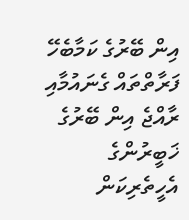އިން ބޭރުގެ ކަމާބެހޭ ފަރާތްތައް ގެނައުމާއި ރާއްޖެ އިން ބޭރުގެ ޚަބީރުންގެ އެހީތެރިކަން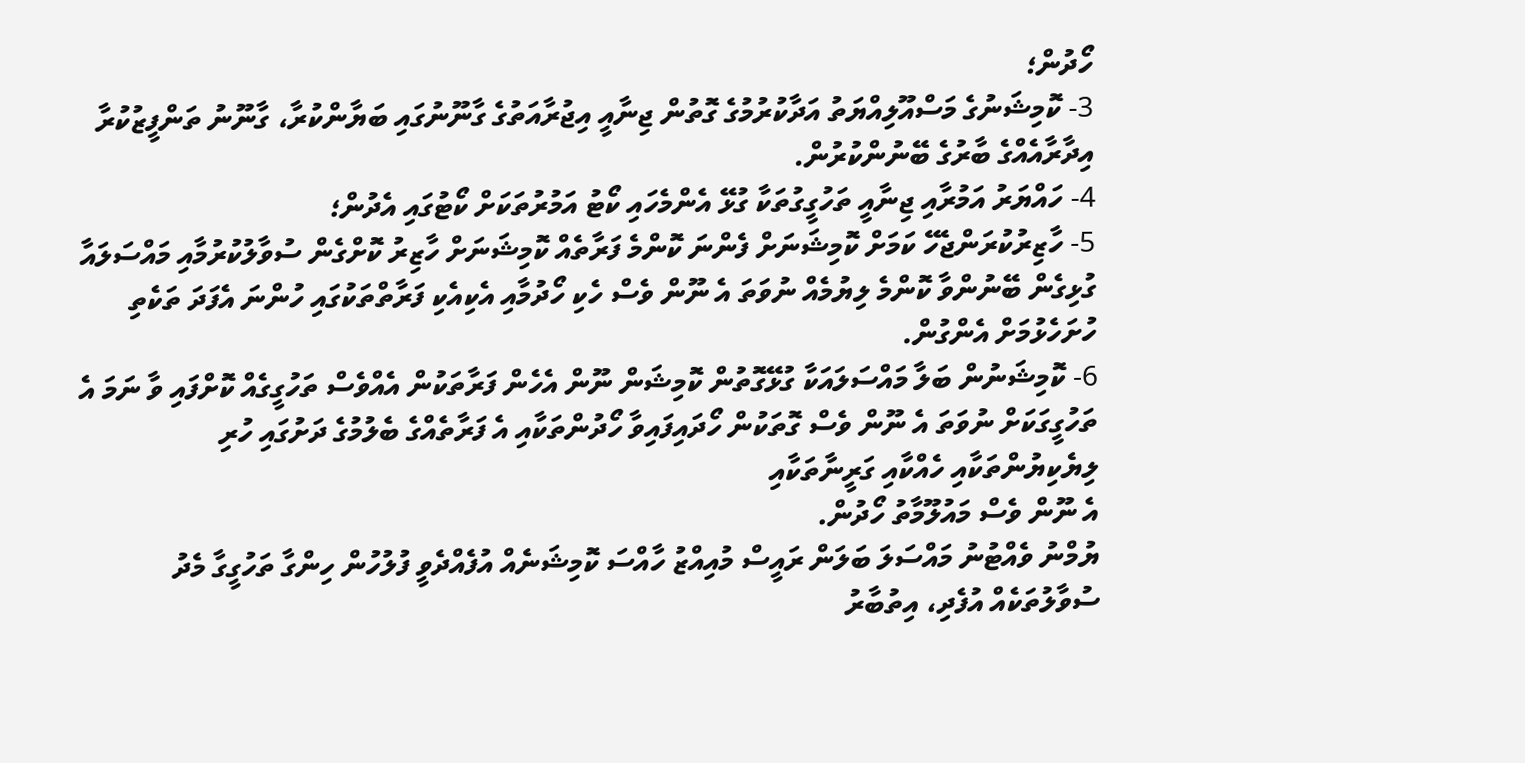ހޯދުން؛
3- ކޮމިޝަނުގެ މަސްއޫލިއްޔަތު އަދާކުރުމުގެ ގޮތުން ޖިނާއީ އިޖުރާއަތުގެ ގާނޫނުގައި ބަޔާންކުރާ، ގާނޫނު ތަންފީޒުކުރާ އިދާރާއެއްގެ ބާރުގެ ބޭނުންކުރުން.
4- ހައްޔަރު އަމުރާއި ޖިނާއީ ތަހުގީގުތަކާ ގުޅޭ އެންމެހައި ކޯޓު އަމުރުތަކަށް ކޯޓުގައި އެދުން؛
5- ހާޒިރުކުރަންޖެހޭ ކަމަށް ކޮމިޝަނަށް ފެންނަ ކޮންމެ ފަރާތެއް ކޮމިޝަނަށް ހާޒިރު ކޮށްގެން ސުވާލުކުރުމާއި މައްސަލައާ ގުޅިގެން ބޭނުންވާ ކޮންމެ ލިޔުމެއް ނުވަތަ އެ ނޫން ވެސް ހެކި ހޯދުމާއި އެކިއެކި ފަރާތްތަކުގައި ހުންނަ އެފަދަ ތަކެތި ހުށަހެޅުމަށް އެންގުން.
6- ކޮމިޝަނުން ބަލާ މައްސަލައަކާ ގުޅޭގޮތުން ކޮމިޝަން ނޫން އެހެން ފަރާތަކުން އެއްވެސް ތަހުގީގެއް ކޮށްފައި ވާ ނަމަ އެ ތަހުގީގަކަށް ނުވަތަ އެ ނޫން ވެސް ގޮތަކުން ހޯދައިފައިވާ ހޯދުންތަކާއި އެ ފަރާތެއްގެ ބެލުމުގެ ދަށުގައި ހުރި ލިޔެކިޔުންތަކާއި ހެއްކާއި ގަރީނާތަކާއި
އެ ނޫން ވެސް މައުލޫމާތު ހޯދުން.
ޔުމްނު ވެއްޓުނު މައްސަލަ ބަލަން ރައީސް މުއިއްޒު ހާއްސަ ކޮމިޝަނެއް އުފެއްދެވީ ފުލުހުން ހިންގާ ތަހުގީގާ މެދު ސުވާލުތަކެއް އުފެދި، އިތުބާރު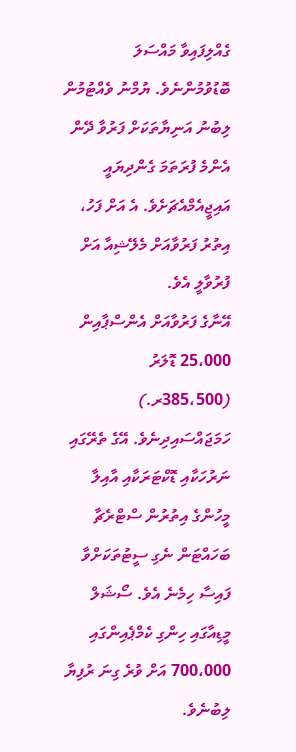ގެއްލިފައިވާ މައްސަލަ ބޮޑުވުމުންނެވެ. ޔުމްނު ވެއްޓުމުން ލިބުނު އަނިޔާތަކަށް ފަރުވާ ދޭން އެންމެ ފުރަތަމަ ގެންދިޔައީ އައިޖީއެމްއެޗަށެވެ. އެ އަށް ފަހު، އިތުރު ފަރުވާއަށް މެލޭޝިއާ އަށް ފުރުވާލީ އެވެ.
އޭނާގެ ފަރުވާއަށް އެންސްޕާއިން 25،000 ޑޮލަރު (385،500ރ.) ހަމަޖައްސައިދިނެވެ. އޭގެ ތެރޭގައި ނަރުހަކާއި ޑޮކްޓަރަކާއި އާއިލާ މީހުންގެ އިތުރުން ސްޓްރެޗާ ބަހައްޓަން ނެގި ސީޓުތަކަށްވާ ފައިސާ ހިމެނެ އެވެ. ސޯޝަލް މީޑިއާގައި ހިންގި ކެމްޕެއިންގައި 700،000 އަށް ވުރެ ގިނަ ރުފިޔާ ލިބުނެވެ.